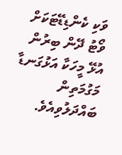ވަކި ކެންޑިޑޭޓަކަށް ވޯޓު ދޭން ބިރުން އުޅޭ މީހަކާ އަޅުގަނޑާ މަގުމަތިން ބައްދަލުވިއެވެ.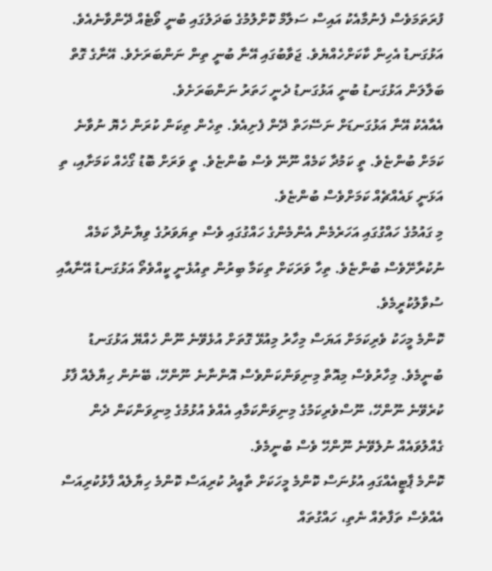ފުރަތަމަވެސް ފެނުމާއެކު އައިސް ސަލާމް ކޮށްލުމުގެ ބަދަލުގައި ބުނީ ވޯޓެއް ދޭންވާނެއެވެ.
އަޅުގަނޑު އެހިން ކާކަށްހެއްޔެވެ. ޖަވާބުގައި އޭނާ ބުނީ ތިން ނަންބަރަށެވެ. އޭނާގެ ގޮތް ބަލާލަން އަޅުގަނޑު ބުނީ އަޅުގަނޑު ދެނީ ހަތަރު ނަންބަރަށެވެ.
އެއާއެކު އޭނާ އަޅުގަނޑަށް ނަސޭހަތް ދޭން ފެށިއެވެ. ތިހެން ތިކަން ކުރަން ހެޔޮ ނުވާނެ ކަމަށް ބުންޏެވެ. ތީ ކަމުދާ ކަމެއް ނޫނޭ ވެސް ބުންޏެވެ. ތީ ވަރަށް ބޮޑު ގޯހެއް ކަމަށާއި، ތި އަޅަނީ ޅައެއްޗެއް ކަމަށްވެސް ބުންޏެވެ.
މި ގައުމުގެ ހައްގުގައި އަހަރެމެން އެންމެންގެ ހައްގުގައި ވެސް ތިޔަވަރުގެ ވިޔާނުދާ ކަމެއް ނުކުރާށޭވެސް ބުންޏެވެ. ތިހާ ވަރަކަށް ތިކަމާ ބިރުން ތިއުޅެނީ ކީއްވެތޯ އަޅުގަނޑު އޭނާއާއި ސުވާލުކުރީމެވެ.
ކޮންމެ މީހަކު ވެރިކަމަށް އަޔަސް މިހާރު މިއުޅޭ ގޮތަށް އުޅެވޭނެ ނޫން ހެއްޔޭ އަޅުގަނޑު ބުނީމެވެ. މިހާރުވެސް މިއޮތް މިނިވަންކަންވެސް އޮންނާނެ ނޫންހޭ، ބޭނުން ހިޔާލެއް ފާޅު ކުރެވޭނެ ނޫންހޭ، ނޫސްވެރިކަމުގެ މިނިވަންކަމާއި އެއްވެ އުޅުމުގެ މިނިވަންކަން ދެން ގެއްލުވައެއް ނުލެވޭނެ ނޫންހޭ ވެސް ބުނީމެވެ.
ކޮންމެ ޕާޓީއެއްގައި އުޅުނަސް ކޮންމެ މީހަކަށް ތާއީދު ކުރިއަސް ކޮންމެ ހިޔާލެއް ފާޅުކުރިއަސް އެއްވެސް ތަފާތެއް ނެތި، ހައްގުތައް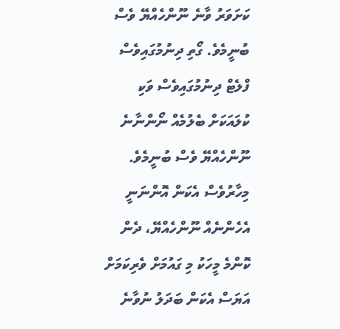ކަށަވަރު ވާނެ ނޫންހެއްޔޭ ވެސް ބުނީމެވެ. ގޯތި ދިނުމުގައިވެސް ފްލެޓް ދިނުމުގައިވެސް ވަކި ކުލައަކަށް ބެލުމެއް ނޯންނާނެ ނޫންހެއްޔޭ ވެސް ބުނީމެވެ.
މިހާރުވެސް އެކަން އޮންނަނީ އެހެންނެއް ނޫންހެއްޔޭ، ދެން ކޮންމެ މީހަކު މި ގައުމަށް ވެރިކަމަށް އަޔަސް އެކަން ބަދަލު ނުވާނެ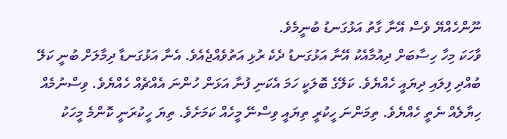ނޫންހެއްޔޭ ވެސް އޭނާ ގާތު އަޅުގަނޑު ބުނީމެވެ.
ވާހަކަ މިހާ ހިސާބަށް ދިއުމާއެކު އޭނާ އަޅުގަނޑު ދެކެ ރުޅި އަތުވެއްޖެއެވެ. އެނާ އަޅުގަނޑާ ދިމާލަށް ބުނީ ކަލޭ ބުއްދި ފިލައި ދިޔައީ ހެއްޔެވެ. ކަލޭގެ ބޮލަކީ ހަމަ އެކަނި ފުނާ އަޅަން ހުންނަ އެއްޗެއް ހެއްޔެވެ. ވިސްނުމެއް ހިޔާލެއް ނެތީ ހެއްޔެވެ. ތިމަންނަ ހީކުރީ ތިޔައީ ވިސްނޭ މީހެއް ކަމަށެވެ. ތިޔަ ހީކުރަނީ ކޮންމެ މީހަކު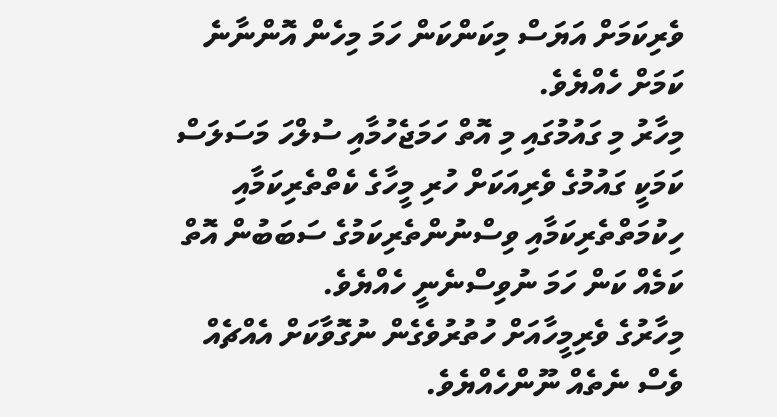ވެރިކަމަށް އަޔަސް މިކަންކަން ހަމަ މިހެން އޮންނާނެ ކަމަށް ހެއްޔެވެ.
މިހާރު މި ގައުމުގައި މި އޮތް ހަމަޖެހުމާއި ސުލްހަ މަސަލަސް ކަމަކީ ގައުމުގެ ވެރިއަކަށް ހުރި މީހާގެ ކެތްތެރިކަމާއި ހިކުމަތްތެރިކަމާއި ވިސްނުންތެރިކަމުގެ ސަބަބުން އޮތް ކަމެއް ކަން ހަމަ ނުވިސްނެނީ ހެއްޔެވެ.
މިހާރުގެ ވެރިމީހާއަށް ހުތުރުވެގެން ނުގޮވާކަށް އެއްޗެއް ވެސް ނެތެއް ނޫންހެއްޔެވެ.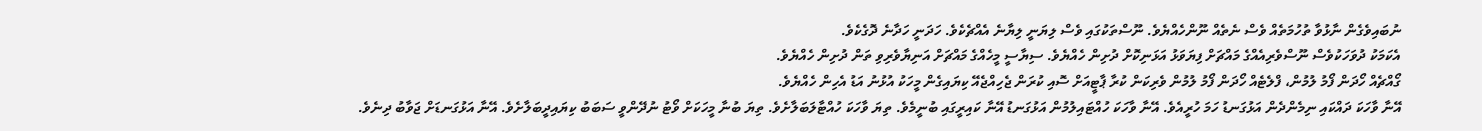ނުބައިވެގެން ނާޅުވާ ތުހުމަތެއް ވެސް ނެތެއް ނޫންހެއްޔެވެ. ނޫސްތަކުގައި ވެސް ލިޔަނީ ލިޔާނެ އެއްޗެކެވެ. ހަދަނީ ހަދާނެ ދޮގެކެވެ.
އެކަމަކު ދުވަހަކުވެސް ނޫސްވެރިއެއްގެ މައްޗަށް ފިޔަވަޅު އަޅަނިކޮށް ދުށިން ހެއްޔެވެ. ސިޔާސީ މީހެއްގެ މައްޗަށް އަނިޔާވެރިވި ތަން ދުށިން ހެއްޔެވެ.
ގޯއްޗެއް ހޯދަން ފޯމު ލުމުން، ފްލެޓެއް ހޯދަން ފޯމު ލުމުން ވެރިކަން ކުރާ ޕާޓީއަށް ސޮއި ކުރަން ޖެހިއްޖެއޭ ކިޔައިގެން މީހަކު އުޅުނު އަޑު އެހިން ހެއްޔެވެ.
އޭނާ ވާހަކަ ދައްކައި ނިމެންދެން އަޅުގަނޑު ހަމަ ހުރީއެވެ. އޭނާ ވާހަކަ ހުއްޓައިލުމުން އަޅުގަނޑު އޭނާ ކައިރީގައި ބުނީމެވެ. ތިޔަ ވާހަކަ ހުއްޓާލަބަލާށެވެ. ތިޔަ ބުނާ މީހަކަށް ވޯޓު ނުދޭންވީ ސަބަބު ކިޔައިދީބަލާށެވެ. އޭނާ އަޅުގަނޑަށް ޖަވާބު ދިނެވެ.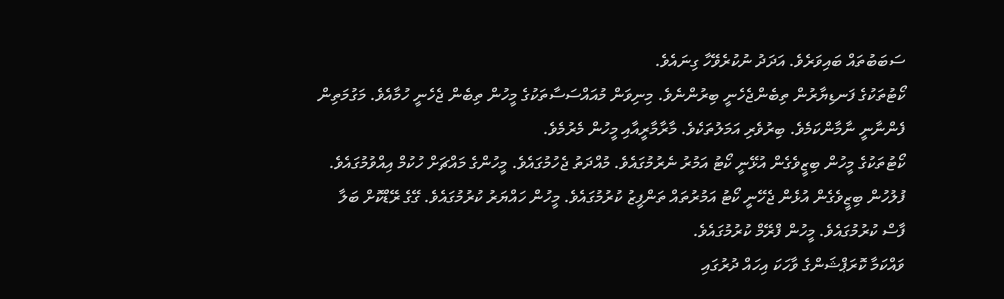ސަބަބުތައް ބައިވަރެވެ. އަދަދު ނުކުރެވޭހާ ގިނައެވެ.
ކޯޓުތަކުގެ ފަނޑިޔާރުން ތިބެންޖެހެނީ ބިރުންނެވެ. މިނިވަން މުއައްސަސާތަކުގެ މީހުން ތިބެން ޖެހެނީ ހުމާއެވެ. މަގުމަތިން ފެންނާނީ ނާމާންކަމެވެ. ބިރުވެރި އަމަލުތަކެވެ. މާރާމާރީއާއި މީހުން މެރުމެވެ.
ކޯޓުތަކުގެ މީހުން ބިޒީވެގެން އުޅޭނީ ކޯޓު އަމުރު ނެރުމުގައެވެ. މުއްދަތު ޖެހުމުގައެވެ. މީހުންގެ މައްޗަށް ހުކުމް އިއްވުމުގައެވެ.
ފުލުހުން ބިޒީވެގެން އުޅެން ޖެހޭނީ ކޯޓު އަމުރުތައް ތަންފީޒު ކުރުމުގައެވެ. މީހުން ހައްޔަރު ކުރުމުގައެވެ. ގޭގެ ރޭޑްކޮށް ބަލާ ފާސް ކުރުމުގައެވެ. މީހުން ފްރޭމް ކުރުމުގައެވެ.
ވައްކަމާ ކޮރަޕްޝަންގެ ވާހަކަ އިހައް ދުރުގައި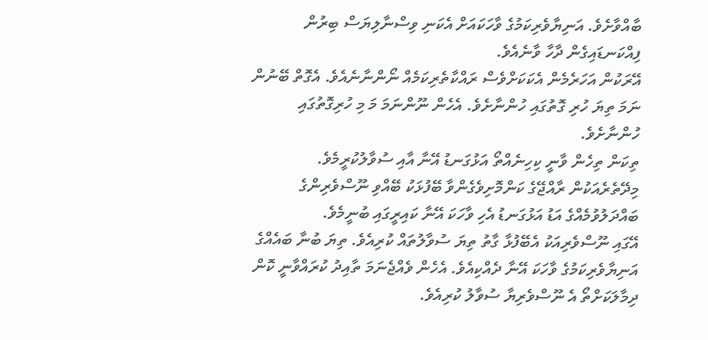ބާއްވާށެވެ. އަނިޔާވެރިކަމުގެ ވާހަކައަށް އެކަނި ވިސްނާލިޔަސް ބިރުން ފިއްކަނޑައިގެން ދާހާ ވާނެއެވެ.
އޭރަކުން އަހަރެމެން އެކަކަށްވެސް ރައްކާތެރިކަމެއް ނޯންނާނެއެވެ. އެގޮތް ބޭނުން ނަމަ ތިޔަ ހުރި ގޮތުގައި ހުންނާށެވެ. އެހެން ނޫންނަމަ މަ މި ހުރިގޮތުގައި ހުންނާށެވެ.
ތިކަން ތިހެން ވާނީ ކިހިނެއްތޯ އަޅުގަނޑު އޭނާ އާއި ސުވާލުކުރީމެވެ. މިދޭތެރެއަކުން ރާއްޖޭގެ ކަންމޮށިވެގެންވާ ބޭފުޅަކު ބޭއްވި ނޫސްވެރިންގެ ބައްދަލުވުމެއްގެ އަޑު އަޅުގަނޑު އެހި ވާހަކަ އޭނާ ކައިރީގައި ބުނީމެވެ.
އޭގައި ނޫސްވެރިއަކު އެބޭފުޅާ ގާތު ތިޔަ ސުވާލުތައް ކުރިއެވެ. ތިޔަ ބުނާ ބައެއްގެ އަނިޔާވެރިކަމުގެ ވާހަކަ އޭނާ ދެއްކިއެވެ. އެހެން ވެއްޖެނަމަ ތާއިދު ކުރައްވާނީ ކޮން ދިމާލަކަށްތޯ އެ ނޫސްވެރިޔާ ސުވާލު ކުރިއެވެ.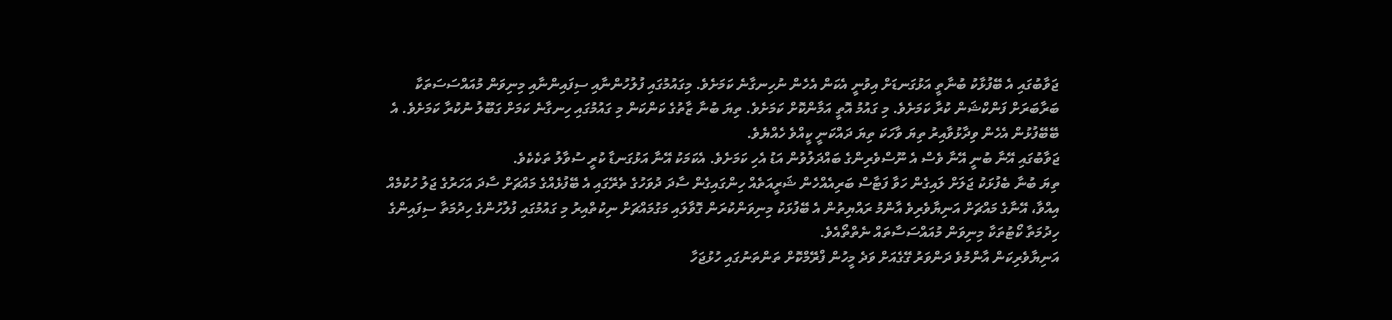ޖަވާބުގައި އެ ބޭފުޅާކު ބުނާތީ އަޅުގަނޑަށް އިވުނީ އެކަން އެހެން ނުހިނގާނެ ކަމަށެވެ. މިގައުމުގައި ފުލުހުންނާއި ސިފައިންނާއި މިނިވަން މުއައްސަސަތަކާ ބަރާބަރަށް ފަންކްޝަން ކުރާ ކަމަށެވެ. މި ގައުމު އޮތީ އަމާންކޮށް ކަމަށެވެ. ތިޔަ ބުނާ ޒާތުގެ ކަންކަން މި ގައުމުގައި ހިނގާނެ ކަމަށް ގަބޫލު ނުކުރާ ކަމަށެވެ. އެ ބޭބޭފުޅުން އެހެން ވިދާޅުވާއިރު ތިޔަ ވާހަކަ ތިޔަ ދައްކަނީ ކީއްވެ ހެއްޔެވެ.
ޖަވާބުގައި އޭނާ ބުނީ އޭނާ ވެސް އެ ނޫސްވެރިންގެ ބައްދަލުވުން އަޑު އެހި ކަމަށެވެ. އެކަމަކު އޭނާ އަޅުގަނޑާ ކުރީ ސުވާލު ތަކެކެވެ.
ތިޔަ ބުނާ ބެފުޅަކު ޖަލަށް ލައިގެން ހަވާ ފަޓާސް ބަރިއެއްހެން ޝަރީއަތެއް ހިންގައިގެން ސާދަ ދުވަހުގެ ތެރޭގައި އެ ބޭފުޅެއްގެ މައްޗަށް ސާދަ އަހަރުގެ ޖަލު ހުކުމެއް އިއްވާ، އޭނާގެ މައްޗަށް އަނިޔާވެރިވެ އާންމު ރައްޔިތުން އެ ބޭފުޅަކު މިނިވަންކުރަން ގޮވާލައި މަގުމައްޗަށް ނިކުތްއިރު މި ގައުމުގައި ފުލުހުންގެ ހިދުމަތާ ސިފައިންގެ ހިދުމަތާ ކޯޓުތަކާ މިނިވަން މުއައްސަސާތައް ނެތްތޯއެވެ.
އަނިޔާވެރިކަން އާންމުވެ ދަންވަރު ގޭގެއަށް ވަދެ މީހުން ފްރޭމްކޮށް ތަންތަނުގައި ހުޅުޖަހާ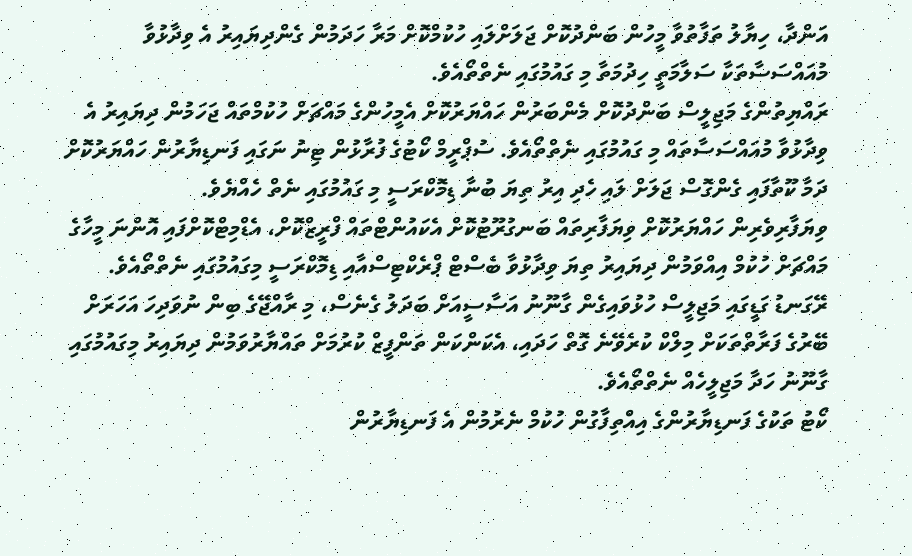އަންދާ، ހިޔާލު ތަފާތުވާ މީހުން ބަންދުކޮށް ޖަލަށްލައި ހުކުމްކޮށް މަރާ ހަދަމުން ގެންދިޔައިރު އެ ވިދާޅުވާ މުއައްސަސާތަކާ ސަލާމަތީ ހިދުމަތާ މި ގައުމުގައި ނެތްތޯއެވެ.
ރައްޔިތުންގެ މަޖިލީސް ބަންދުކޮށް މެންބަރުން ހައްޔަރުކޮށް އެމީހުންގެ މައްޗަށް ހުކުމްތައް ޖަހަމުން ދިޔައިރު އެ ވިދާޅުވާ މުއައްސަސާތައް މި ގައުމުގައި ނެތްތޯއެވެ. ސުޕްރީމް ކޯޓުގެ ފުރާޅުން ޓިނު ނަގައި ފަނޑިޔާރުން ހައްޔަރުކޮށް ދަމާ ކޫތާފައި ގެންގޮސް ޖަލަށް ލައި ހެދި އިރު ތިޔަ ބުނާ ޑިމޮކްރަސީ މި ގައުމުގައި ނެތް ހެއްޔެވެ.
ވިޔަފާރިވެރިން ހައްޔަރުކޮށް ވިޔަފާރިތައް ބަނގުރޫޓުކޮށް އެކައުންޓްތައް ފްރީޒްކޮށް، އެޑްމިޓްކޮށްފައި އޮންނަ މީހާގެ މައްޗަށް ހުކުމް އިއްވަމުން ދިޔައިރު ތިޔަ ވިދާޅުވާ ބެސްޓް ޕްރެކްޓިސްއާއި ޑިމޮކްރަސީ މިގައުމުގައި ނެތްތޯއެވެ.
ރޭގަނޑު ގަޑީގައި މަޖިލީސް ހުޅުވައިގެން ގާނޫނު އަސާސީއަށް ބަދަލު ގެނެސް، މި ރާއްޖޭގެ ބިން ނުވަދިހަ އަހަރަށް ބޭރުގެ ފަރާތްތަކަށް މިލްކް ކުރެވޭނެ ގޮތް ހަދައި، އެކަންކަން ތަންފީޒް ކުރުމަށް ތައްޔާރުވަމުން ދިޔައިރު މިގައުމުގައި ގާނޫނު ހަދާ މަޖިލީހެއް ނެތްތޯއެވެ.
ކޯޓު ތަކުގެ ފަނޑިޔާރުންގެ އިއްތިފާގުން ހުކުމް ނެރުމުން އެ ފަނޑިޔާރުން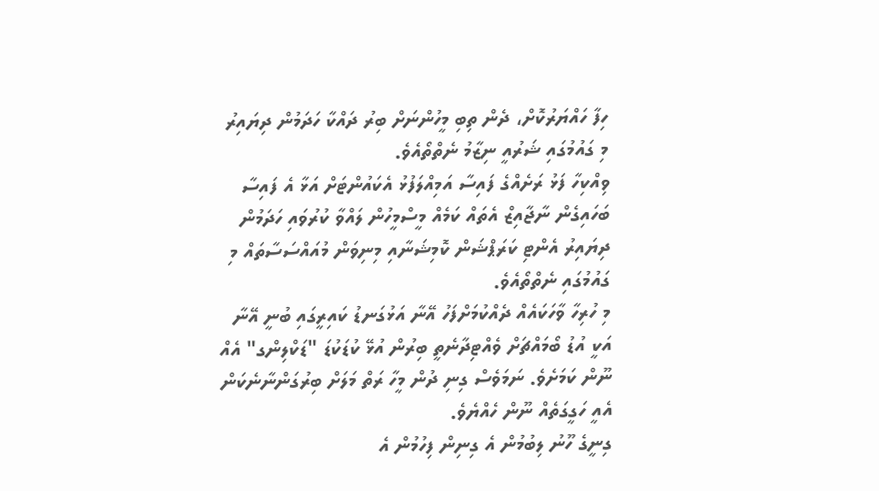ހިފާ ހައްޔަރުކޮށް، ދެން ތިބި މީހުންނަށް ބިރު ދައްކާ ހަދަމުން ދިޔައިރު މި ގައުމުގައި ޝަރުއީ ނިޒާމު ނެތްތޯއެވެ.
ވިއްކިހާ ފަޅު ރަށެއްގެ ފައިސާ އަމިއްލަފުޅު އެކައުންޓަށް އަޅާ އެ ފައިސާ ބަހައިގެން ނާޖާއިޒް އެތައް ކަމެއް މީސްމީހުން ލައްވާ ކުރުވައި ހަދަމުން ދިޔައިރު އެންޓި ކަރަޕްޝަން ކޮމިޝަނާއި މިނިވަން މުއައްސަސާތައް މި ގައުމުގައި ނެތްތޯއެވެ.
މި ހުރިހާ ވާހަކައެއް ދެއްކުމަށްފަހު އޭނާ އަޅުގަނޑު ކައިރީގައި ބުނީ އޭނާ އަކީ އުޑު ބޯމައްޗަށް ވެއްޓިދާނެތީ ބިރުން އުޅޭ ކުޑަކުޑަ "ޑަކްލިންގ" އެއް ނޫން ކަމަށެވެ. ނަމަވެސް ގިނި ދުން މީހާ ރަތް މަލަށް ބިރުގަންނާނެކަން އެއީ ހަގީގަތެއް ނޫން ހެއްޔެވެ.
ގިނީގެ ހޫނު ލިބުމުން އެ ގިނިން ފިހުމުން އެ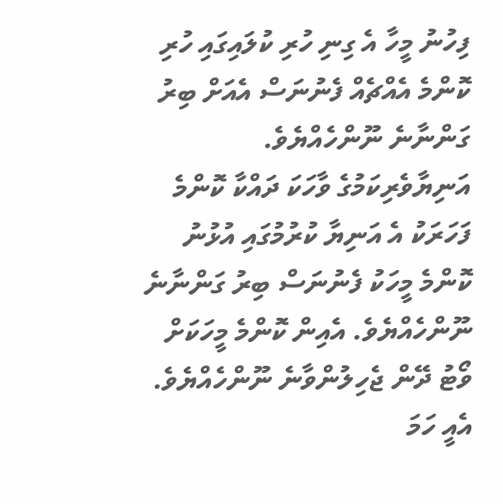ފިހުނު މީހާ އެ ގިނި ހުރި ކުލައިގައި ހުރި ކޮންމެ އެއްޗެއް ފެނުނަސް އެއަށް ބިރު ގަންނާނެ ނޫންހެއްޔެވެ. އަނިޔާވެރިކަމުގެ ވާހަކަ ދައްކާ ކޮންމެ ފަހަރަކު އެ އަނިޔާ ކުރުމުގައި އުޅުނު ކޮންމެ މީހަކު ފެނުނަސް ބިރު ގަންނާނެ ނޫންހެއްޔެވެ. އެއިން ކޮންމެ މީހަކަށް ވޯޓު ދޭން ޖެހިލުންވާނެ ނޫންހެއްޔެވެ. އެއީ ހަމަ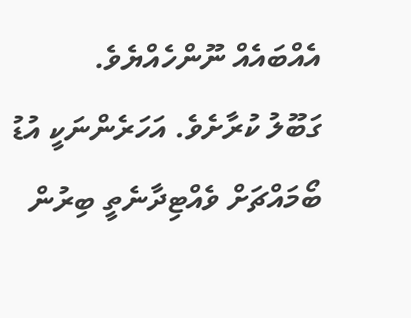އެއްބައެއް ނޫންހެއްޔެވެ.
ގަބޫލު ކުރާށެވެ. އަހަރެންނަކީ އުޑު ބޯމައްޗަށް ވެއްޓިދާނެތީ ބިރުން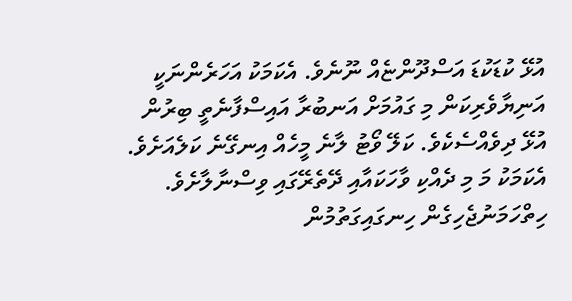އުޅޭ ކުޑަކުޑަ އަސްދޫންޏެއް ނޫނެވެ. އެކަމަކު އަހަރެންނަކީ އަނިޔާވެރިކަން މި ގައުމަށް އަނބުރާ އައިސްފާނެތީ ބިރުން އުޅޭ ދިވެއްސެކެވެ. ކަލޭ ވޯޓު ލާނެ މީހެއް އިނގޭނެ ކަލެއަށެވެ. އެކަމަކު މަ މި ދެއްކި ވާހަކައާއި ދޭތެރޭގައި ވިސްނާލާށެވެ.
ހިތްހަމަނުޖެހިގެން ހިނގައިގަތުމުން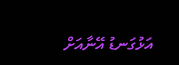އަޅުގަނޑު އޭނާއަށް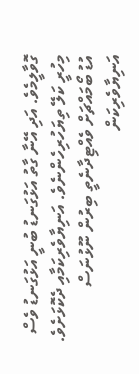ގޮވާލީމެވެ. އަދި އޭނާ ގާތު އަޅުގަނޑު ބުނީ އަޅުގަނޑު ވެސް މިހުރީ ކަލޭ ތިޔަހުރިހެންނެވެ. އަނިޔާވެރިކަމާއި ދެކޮޅަށެވެ.
އުޑު ބޯމައްޗަށް ވެއްޓިދާނެތީ ބިރުން ނޫޅުނަސް އަނިޔާވެރިކަން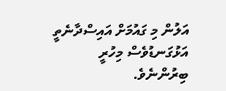އަލުން މި ގައުމަށް އައިސްދާނެތީ އަޅުގަނޑުވެސް މިހުރީ ބިރުންނެވެ.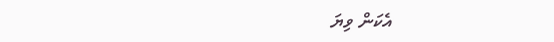އެކަން ވިޔަ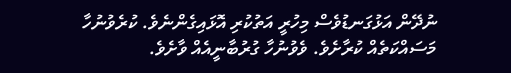ނުދޭން އަޅުގަނޑުވެސް މިހުރީ އަތުކުރި އޮޅައިގެންނެވެ. ކުރެވުނުހާ މަސައްކަތެއް ކުރާށެވެ. ވެވުނުހާ ގުރުބާނީއެއް ވާށެވެ.